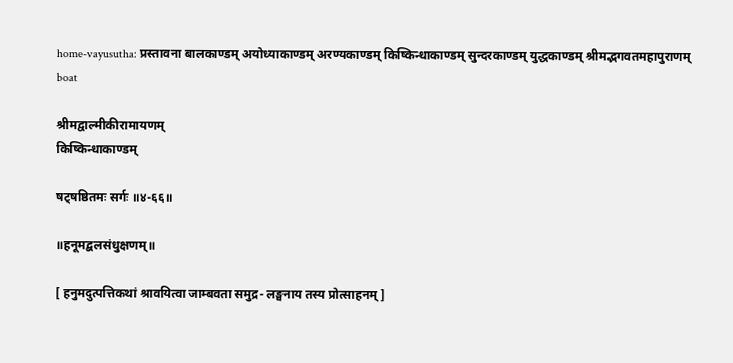home-vayusutha: प्रस्तावना बालकाण्डम् अयोध्याकाण्डम् अरण्यकाण्डम् किष्किन्धाकाण्डम् सुन्दरकाण्डम् युद्धकाण्डम् श्रीमद्भगवतमहापुराणम्
boat

श्रीमद्वाल्मीकीरामायणम्
किष्किन्धाकाण्डम्

षट्षष्ठितमः सर्गः ॥४-६६॥

॥हनूमद्बलसंधुक्षणम्॥

[ हनुमदुत्पत्तिकथां श्रावयित्वा जाम्बवता समुद्र- लङ्घनाय तस्य प्रोत्साहनम् ]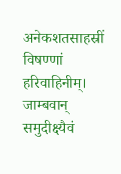अनेकशतसाहस्रीं विषण्णां हरिवाहिनीम्। जाम्बवान् समुदीक्ष्यैवं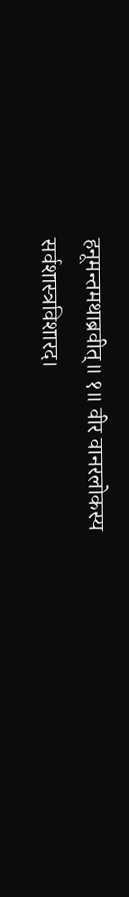हनूमन्तमथाब्रवीत्॥ १॥ वीर वानरलोकस्य सर्वशास्त्रविशारद।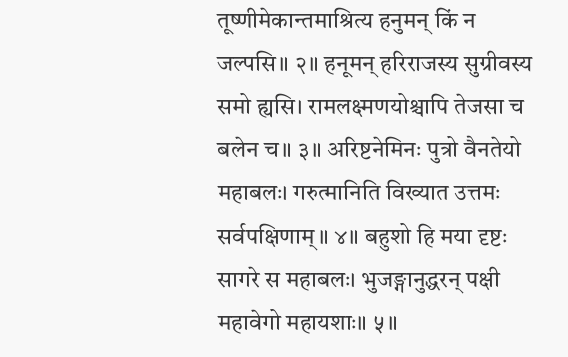तूष्णीमेकान्तमाश्रित्य हनुमन् किं न जल्पसि॥ २॥ हनूमन् हरिराजस्य सुग्रीवस्य समो ह्यसि। रामलक्ष्मणयोश्चापि तेजसा च बलेन च॥ ३॥ अरिष्टनेमिनः पुत्रो वैनतेयो महाबलः। गरुत्मानिति विख्यात उत्तमः सर्वपक्षिणाम्॥ ४॥ बहुशो हि मया दृष्टः सागरे स महाबलः। भुजङ्गानुद्धरन् पक्षी महावेगो महायशाः॥ ५॥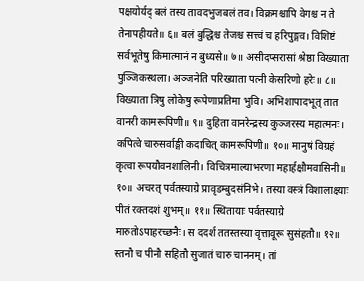पक्षयोर्यद् बलं तस्य तावदभुजबलं तव। विक्रमश्चापि वेगश्च न ते तेनापहीयते॥ ६॥ बलं बुद्धिश्च तेजश्च सत्त्वं च हरिपुङ्गव। विशिष्टं सर्वभूतेषु किमात्मानं न बुध्यसे॥ ७॥ असीदप्सरासां श्रेष्ठा विख्याता पुञ्जिकस्थला। अञ्जनेति परिख्याता पत्नी केसरिणो हरेः॥ ८॥ विख्याता त्रिषु लोकेषु रूपेणाप्रतिमा भुवि। अभिशापादभूत् तात वानरी कामरूपिणी॥ ९॥ दुहिता वानरेन्द्रस्य कुञ्जरस्य महात्मनः। कपित्वे चारुसर्वाङ्गी कदाचित् कामरूपिणी॥ १०॥ मानुषं विग्रहं कृत्वा रूपयौवनशालिनी। विचित्रमाल्याभरणा महार्हक्षौमवासिनी॥ १०॥ अचरत् पर्वतस्याग्रे प्रावृडम्बुदसंनिभे। तस्या वस्त्रं विशालाक्ष्याः पीतं रक्तदशं शुभम्॥ ११॥ स्थितायाः पर्वतस्याग्रे मारुतोऽपाहरच्छनैः। स ददर्श ततस्तस्या वृत्तावूरू सुसंहतौ॥ १२॥ स्तनौ च पीनौ सहितौ सुजातं चारु चाननम्। तां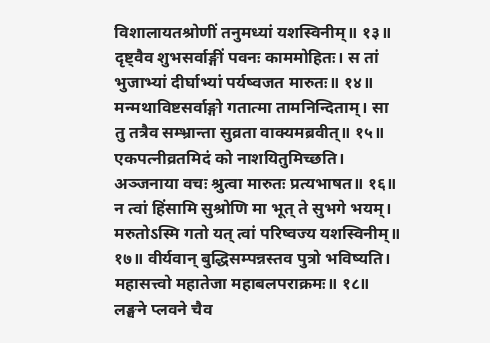विशालायतश्रोणीं तनुमध्यां यशस्विनीम्॥ १३॥ दृष्ट्वैव शुभसर्वाङ्गीं पवनः काममोहितः। स तां भुजाभ्यां दीर्घाभ्यां पर्यष्वजत मारुतः॥ १४॥ मन्मथाविष्टसर्वाङ्गो गतात्मा तामनिन्दिताम्। सा तु तत्रैव सम्भ्रान्ता सुव्रता वाक्यमब्रवीत्॥ १५॥ एकपत्नीव्रतमिदं को नाशयितुमिच्छति। अञ्जनाया वचः श्रुत्वा मारुतः प्रत्यभाषत॥ १६॥ न त्वां हिंसामि सुश्रोणि मा भूत् ते सुभगे भयम्। मरुतोऽस्मि गतो यत् त्वां परिष्वज्य यशस्विनीम्॥ १७॥ वीर्यवान् बुद्धिसम्पन्नस्तव पुत्रो भविष्यति। महासत्त्वो महातेजा महाबलपराक्रमः॥ १८॥ लङ्घने प्लवने चैव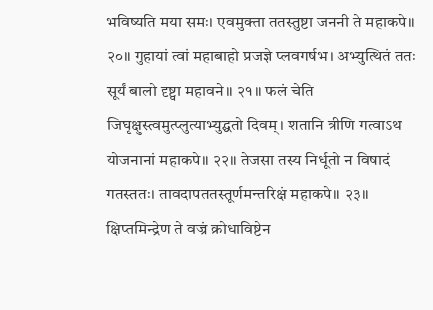भविष्यति मया समः। एवमुक्ता ततस्तुष्टा जननी ते महाकपे॥ २०॥ गुहायां त्वां महाबाहो प्रजज्ञे प्लवगर्षभ। अभ्युत्थितं ततः सूर्यं बालो दृष्ट्वा महावने॥ २१॥ फलं चेति जिघृक्षुस्त्वमुत्प्लुत्याभ्युद्घतो दिवम्। शतानि त्रीणि गत्वाऽथ योजनानां महाकपे॥ २२॥ तेजसा तस्य निर्धूतो न विषादं गतस्ततः। तावदापततस्तूर्णमन्तरिक्षं महाकपे॥ २३॥ क्षिप्तमिन्द्रेण ते वज्रं क्रोधाविष्टेन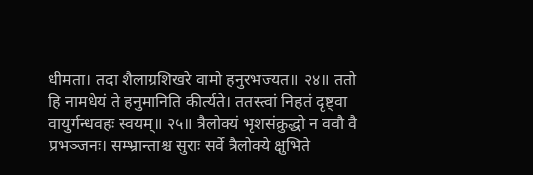धीमता। तदा शैलाग्रशिखरे वामो हनुरभज्यत॥ २४॥ ततो हि नामधेयं ते हनुमानिति कीर्त्यते। ततस्त्वां निहतं दृष्ट्वा वायुर्गन्धवहः स्वयम्॥ २५॥ त्रैलोक्यं भृशसंक्रुद्धो न ववौ वै प्रभञ्जनः। सम्भ्रान्ताश्च सुराः सर्वे त्रैलोक्ये क्षुभिते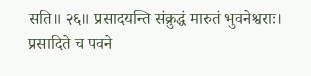सति॥ २६॥ प्रसादयन्ति संक्रुद्धं मारुतं भुवनेश्वराः। प्रसादिते च पवने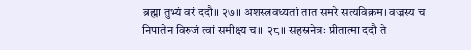ब्रह्मा तुभ्यं वरं ददौ॥ २७॥ अशस्त्रवध्यतां तात समरे सत्यविक्रम। वज्रस्य च निपातेन विरुजं त्वां समीक्ष्य च॥ २८॥ सहस्रनेत्रः प्रीतात्मा ददौ ते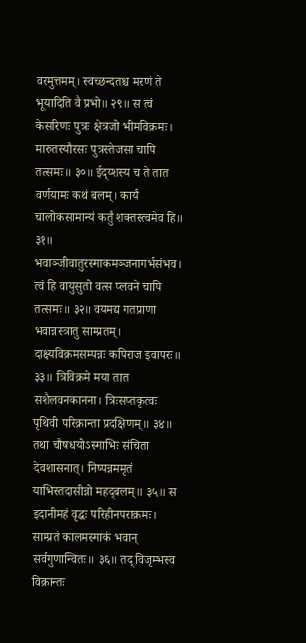वरमुत्तमम्। स्वच्छन्दतश्च मरणं ते भूयादिति वै प्रभो॥ २९॥ स त्वं केसरिणः पुत्रः क्षेत्रजो भीमविक्रमः। मारुतस्यौरसः पुत्रस्तेजसा चापि तत्समः॥ ३०॥ ईद्य्शस्य च ते तात वर्णयामः कथं बलम्। कार्यं चालोकसामान्यं कर्तुं शक्तस्त्वमेव हि॥ ३१॥ भवाञ्जीवातुरस्माकमञ्जनागर्भसंभव। त्वं हि वायुसुतो वत्स प्लवने चापि तत्समः॥ ३२॥ वयमद्य गतप्राणा भवान्नस्त्रातु साम्प्रतम्। दाक्ष्यविक्रमसम्पन्नः कपिराज इवापरः॥ ३३॥ त्रिविक्रमे मया तात सशैलवनकानना। त्रिःसप्तकृत्वः पृथिवी परिक्रान्ता प्रदक्षिणम्॥ ३४॥ तथा चौषधयोऽस्माभिः संचिता देवशासनात्। निष्पन्नममृतं याभिस्तदासीन्नो महद‍्बलम्॥ ३५॥ स इदानीमहं वृद्धः परिहीनपराक्रमः। साम्प्रतं कालमस्माकं भवान् सर्वगुणान्वितः॥ ३६॥ तद् विजृम्भस्व विक्रान्तः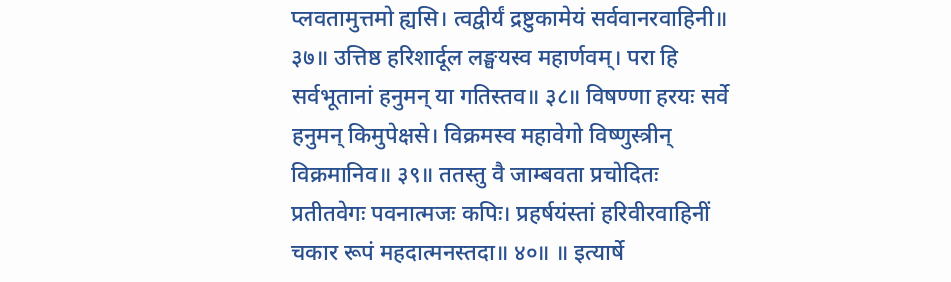प्लवतामुत्तमो ह्यसि। त्वद्वीर्यं द्रष्टुकामेयं सर्ववानरवाहिनी॥ ३७॥ उत्तिष्ठ हरिशार्दूल लङ्घयस्व महार्णवम्। परा हि सर्वभूतानां हनुमन् या गतिस्तव॥ ३८॥ विषण्णा हरयः सर्वे हनुमन् किमुपेक्षसे। विक्रमस्व महावेगो विष्णुस्त्रीन् विक्रमानिव॥ ३९॥ ततस्तु वै जाम्बवता प्रचोदितः प्रतीतवेगः पवनात्मजः कपिः। प्रहर्षयंस्तां हरिवीरवाहिनीं चकार रूपं महदात्मनस्तदा॥ ४०॥ ॥ इत्यार्षे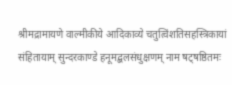श्रीमद्रामायणे वाल्मीकीये आदिकाव्ये चतुत्विंशतिसहस्त्रिकायां संहितायाम् सुन्दरकाण्डे हनूमद्बलसंधुक्षणम् नाम षट्षष्ठितमः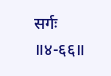सर्गः ॥४-६६॥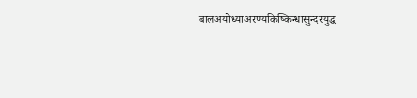बालअयोध्याअरण्यकिष्किन्धासुन्दरयुद्ध